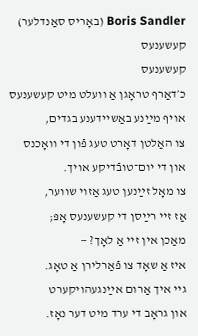Boris Sandler (באָריס סאַנדלער)
קעשענעס
קעשענעס
כ׳דאַרף טראָגן אַ וועלט מיט קעשענעס
אויף מײַנע באַשיידענע בגדים,
צו האַלטן דאָרט טעג פֿון די וואָכנס
און די יום־טובֿדיקע אויך.
צו מאָל זײַנען טעג אַזוי שווער,
אַז זיי רײַסן די קעשענעס אָפּ;
מאַכן אין זיי אַ לאָך? —
איז אַ שאָד צו פֿאַרלירן אַ טאָג.
גיי איך אַרום אײַנגעהויקערט
און גראָב די ערד מיט דער נאָז.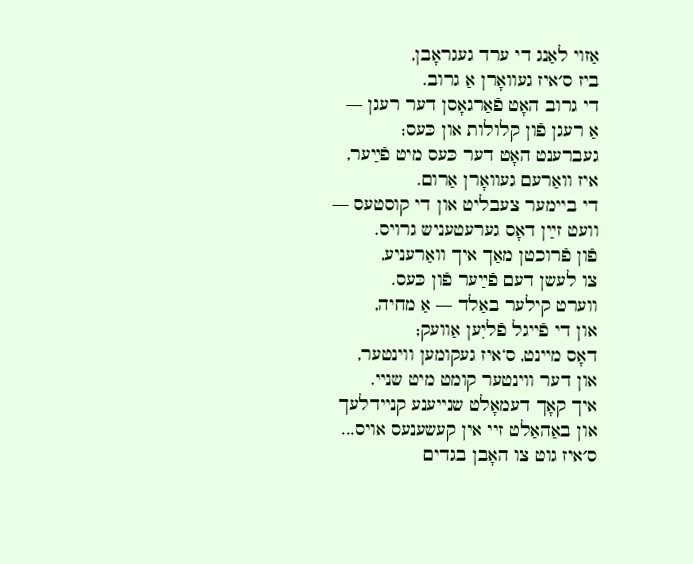אַזוי לאַנג די ערד געגראָבן,
ביז ס׳איז געוואָרן אַ גרוב.
די גרוב האָט פֿאַרגאָסן דער רעגן —
אַ רעגן פֿון קלולות און כּעס;
געברענט האָט דער כּעס מיט פֿײַער,
איז וואַרעם געוואָרן אַרום.
די ביימער צעבליט און די קוסטעס —
וועט זײַן דאָס גערעטעניש גרויס.
פֿון פֿרוכטן מאַך איך וואַרעניע,
צו לעשן דעם פֿײַער פֿון כּעס.
ווערט קילער באַלד — אַ מחיה,
און די פֿייגל פֿליִען אַוועק;
דאָס מיינט, ס‘איז געקומען ווינטער,
און דער ווינטער קומט מיט שניי.
איך קאָך דעמאָלט שנייענע קניידלעך
און באַהאַלט זיי אין קעשענעס אויס...
ס׳איז גוט צו האָבן בגדים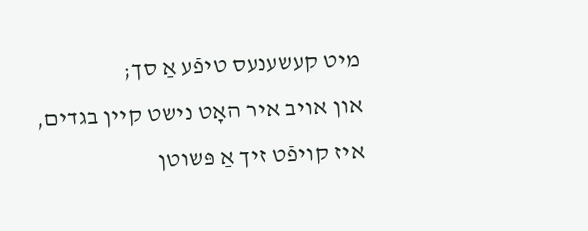מיט קעשענעס טיפֿע אַ סך;
און אויב איר האָט נישט קיין בגדים,
איז קויפֿט זיך אַ פּשוטן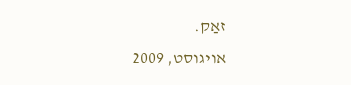זאַק.
אויגוסט, 2009